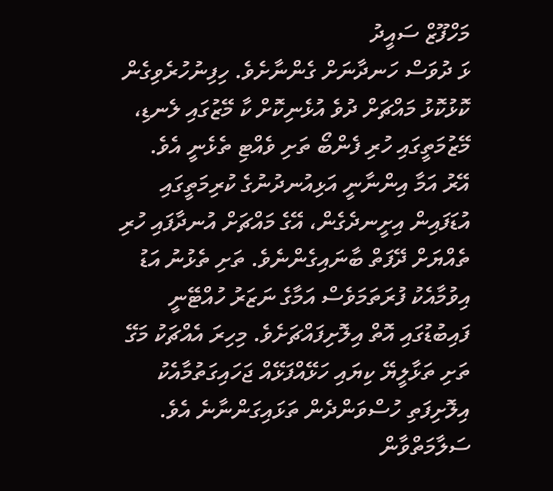މަހްފޫޒް ސައީދު
ޅަ ދުވަސް ހަނދާނަށް ގެންނާށެވެ. ހިފިނުހުރެވިގެން ކޮޅުކޮޅު މައްޗަށް ދުވެ އުޅެނިކޮށް ކާ މޭޒުގައި ލެނޑި، މޭޒުމަތީގައި ހުރި ފެންބޯ ތަށި ވެއްޓި ތެޅެނީ އެވެ. އޭރު އަމާ އިންނާނީ އަޅިއުނދުނުގެ ކުރިމަތީގައި އުޑަފައިން އިށީނދެގެން، އޭގެ މައްޗަށް އުނދާފައި ހުރި ތެއްޔަށް ދޭފަތް ބާނައިގެންނެވެ. ތަށި ތެޅުނު އަޑު އިވުމާއެކު ފުރަތަމަވެސް އަމާގެ ނަޒަރު ހުއްޓޭނީ ފައިބުޑުގައި އޮތް އިލޮށިފައްޗަށެވެ. މިހިރަ އެއްޗަކު މަގޭ ތަށި ތަޅާލީޔޭ ކިޔައި ހަޅޭއްފަޅޭއް ޖަހައިގަތުމާއެކު އިލޮށިފަތި ހުސްވަންދެން ތަޅައިގަންނާނެ އެވެ. ސަލާމަތްވާން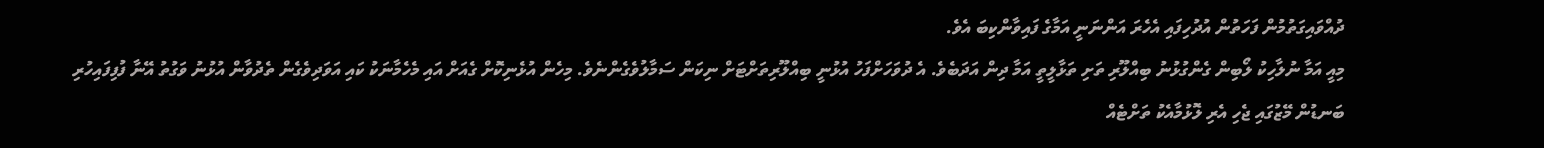ދުއްވައިގަތުމުން ފަހަތުން އުދުހިފައި އެހެރަ އަންނަނީ އަމާގެ ފައިވާންކިބަ އެވެ.
މިއީ އަމާ ނުލާހިކު ލޯބިން ގެންގުޅުނު ބިއްލޫރި ތަށި ތަޅާލީތީ އަމާ ދިން އަދަބެވެ. އެ ދުވަހަށްފަހު އުޅުނީ ބިއްލޫރިތަށްޓަށް ނިކަން ސަމާލުވެގެންނެވެ. މިހެން އުޅެނިކޮށް ގެއަށް އައި މެހެމާނަކު ކައި އަވަދިވެގެން ތެދުވާން އުޅުނު ވަގުތު އޭނާ ފުފިފައިހުރި ބަނޑުން މޭޒުގައި ޖެހި އެރި ލޮޅުމާއެކު ތަށްޓެއް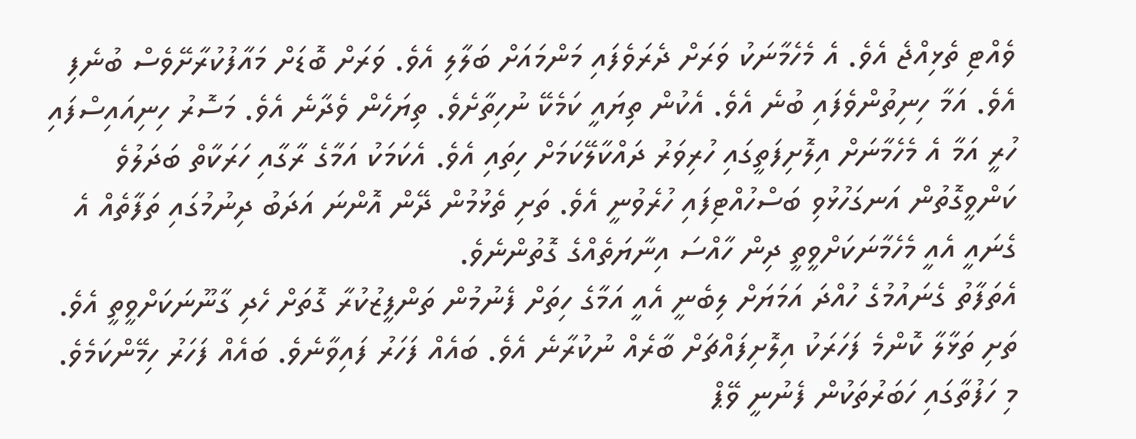ވެއްޓި ތެޅިއްޖެ އެވެ. އެ މެހެމާނަކު ވަރަށް ދެރަވެފައި މަންމައަށް ބަލާލި އެވެ. ވަރަށް ބޮޑަށް މައާފުކުރާށޭވެސް ބުނެފި އެވެ. އަމާ ހިނިތުންވެފައި ބުނެ އެވެ. އެކުން ތިޔައީ ކަމެކޭ ނުހިތާށެވެ. ތިޔަހެން ވެދާނެ އެވެ. މަސޮރު ހިނިއައިސްފައި ހުރީ އަމާ އެ މެހެމާނަށް އިލޮށިފަތީގައި ހުރިވަރު ދައްކާލޭކަމަށް ހިތައި އެވެ. އެކަމަކު އަމާގެ ރާގާއި ހަރަކާތް ބަދަލުވެ ކަންވީގޮތުން އަނގަހުޅުވި ބަސްހުއްޓިފައި ހުރެވުނީ އެވެ. ތަށި ތެޅުމުން ދޭން އޮންނަ އަދަބު ދިނުމުގައި ތަފާތެއް އެ ގެނައީ އެއީ މެހެމާނަކަށްވީތީ ދިން ހާއްސަ އިނާޔަތެއްގެ ގޮތުންނެވެ.
އެތަފާތު ގެނައުމުގެ ހުއްދަ އަމަޔަށް ލިބެނީ އެއީ އަމާގެ ހިތަށް ފެނުމުން ތަންފީޒުކުރާ ގޮތަށް ހެދި ގާނޫނަކަށްވީތީ އެވެ. ތަށި ތަޅާލާ ކޮންމެ ފަހަރަކު އިލޮށިފައްޗަށް ބާރެއް ނުކުރާނެ އެވެ. ބައެއް ފަހަރު ފައިވާނެވެ. ބައެއް ފަހަރު ހިމޭންކަމެވެ.
މި ހަފުތާގައި ހަބަރުތަކުން ފެނުނީ ވޭޕް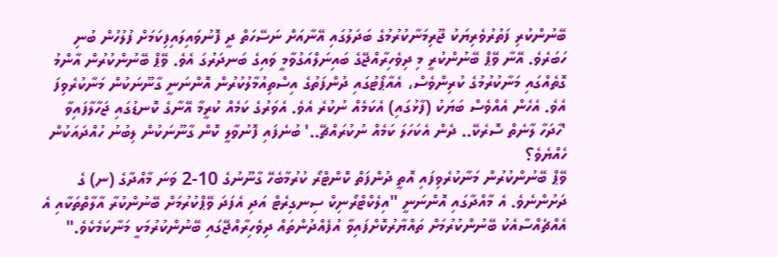ބޭނުންކުރި ފަތުރުވެރިޔަކު ޖޫރިމަނާކުރުމުގެ ބަދަލުގައި އޭނާއަށް ނަސޭހަތް ދީ ފޮނުވައިލައިފިކަމަށް ފުލުހުން ބުނި ހަބަރެވެ. އޭނާ ވޭޕް ބޭނުންކުރީ މި ދިވެހިރާއްޖޭގެ ބައިނަލްއަގުވާމީ ވައިގެ ބަނދަރުގަ އެވެ. ވޭޕް ބޭނުންކުރުން އާންމު ގޮތެއްގައި މަނާކުރުމުގެ ކުރިންވެސް، އެއާޕޯޓުގައި ދުންފަތުގެ އިސްތިއުމާލުކުރުން އޮންނަނީ ގާނޫނަކުން މަނާކުރެވިފަ އެވެ. އެހެން އެއްވެސް ބަޔަކު (ފާޅުގައި) އެކަމެއް ނުކުރެ އެވެ. އެވަރުގެ ކަމެއް ކުރީމާ އޭނާގެ ކޮނޑުގައި ޖަހާލާފައިވާ 'ހާދަހާ ލާނެތް ސޮރެކޭ.. ދެން އެކަހަލަ ކަމެއް ނުކުރައްޗޭ..' ބުނެފައި ފޮނުވާލީ ކޮން ގާނޫނަކުން ލިބުނު ހުއްދައަކުން ހެއްޔެވެ؟
ވޭޕް ބޭނުންކުރުން މަނާކުރެވިފައި އޮތީ ދުންފަތް ކޮންޓްރޯ ކުރުމާބެހޭ ގާނޫނުގެ 10-2 ވަނަ މާއްދާގެ (ނ) ގެ ދަށުންނެވެ. އެ މާއްދާގައި އޮންނަނީ "އިލެކްޓްރޯނިކް ސިނގިރެޓް އަދި އެފަދަ ވޭޕްކުރުމަށް ބޭނުންކުރާ އާލާތްތަކާއި އެ އެއްޗެއްސާއެކު ބޭނުންކުރުމަށް ތައްޔާރުކޮށްފައިވާ އުފެއްދުންތައް ދިވެހިރާއްޖޭގައި ބޭނުންކުރުމަކީ މަނާކަމެކެވެ."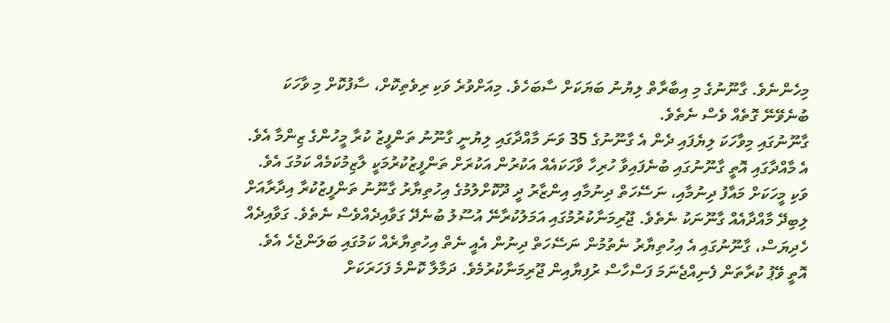މިހެންނެވެ. ގާނޫނުގެ މި އިބާރާތް ލިޔުނު ބަޔަކަށް ސާބަހެވެ. މިއަށްވުރެ ވަކި ރިވެތިކޮށް، ސާފުކޮށް މި ވާހަކަ ބުނެވޭނޭ ގޮތެއް ވެސް ނެތެވެ.
ގާނޫނުގައި މިވާހަކަ ލިޔެފައި ދެން އެ ގާނޫނުގެ 35 ވަނަ މާއްދާގައި ލިޔުނީ ގާނޫނު ތަންފީޒު ކުރާ މީހުންގެ ޒިންމާ އެވެ. އެ މާއްދާގައި އޮތީ ގާނޫނުގައި ބުނެފައިވާ ހުރިހާ ވާހަކައެއް އަކުރުން އަކުރަށް ތަންފީޒުކުރުމަކީ ލާޒިމުކަމެއް ކަމުގަ އެވެ. ވަކި މީހަކަށް މައާފު ދިނުމާއި، ނަސޭހަތް ދިނުމާއި އިންޒާރު ދީ ދޫކޮށްލުމުގެ އިހުތިޔާރު ގާނޫނު ތަންފީޒުކުރާ އިދާރާއަށް ލިބިދޭ މާއްދާއެއް ގާނޫނަކު ނެތެވެ. ޖޫރިމަނާކުރުމުގައި އަމަލުކުރާނޭ އުސޫލު ބުނެދޭ ގަވާއިދެއްވެސް ނެތެވެ. ގަވާއިދެއް ހެދިޔަސް، ގާނޫނުގައި އެ އިހުތިޔާރު ނެތުމުން ނަސޭހަތް ދިނުން އެއީ ނެތް އިހުތިޔާރެއް ކަމުގައި ބަލަންޖެހެ އެވެ. އޮތީ ވޭޕު ކުރާތަން ފެނިއްޖެނަމަ ފަސްހާސް ރުފިޔާއިން ޖޫރިމަނާކުރުމެވެ. ދަމާލާ ކޮންމެ ފަހަރަކަށް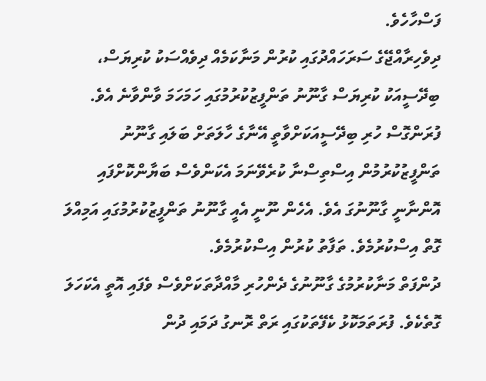ފަސްހާހެވެ.
ދިވެހިރާއްޖޭގެ ސަރަހައްދުގައި ކުރުން މަނާކަމެއް ދިވެއްސަކު ކުރިޔަސް، ބިދޭސީއަކު ކުރިޔަސް ގާނޫނު ތަންފީޒުކުރުމުގައި ހަމަހަމަ ވާންވާނެ އެވެ. ފުރަންގޮސް ހުރި ބިދޭސީއަކަށްވާތީ އޭނާގެ ހާލަތަށް ބަލައި ގާނޫނު ތަންފީޒުކުރުމުން އިސްތިސްނާ ކުރެވޭނަމަ އެކަންވެސް ބަޔާންކޮށްފައި އޮންނާނީ ގާނޫނުގަ އެވެ. އެހެން ނޫނީ އެއީ ގާނޫނު ތަންފީޒުކުރުމުގައި އަމިއްލަ ގޮތް އިސްކުރުމެވެ. ތަފާތު ކުރުން އިސްކުރުމެވެ.
ދުންފަތް މަނާކުރުމުގެ ގާނޫނުގެ ދެންހުރި މާއްދާތަކަށްވެސް ވެފައި އޮތީ އެކަހަލަ ގޮތެކެވެ. ފުރަތަމަކޮޅު ކެފޭތަކުގައި ރަތް ރޮނގު ދަމައި ދުން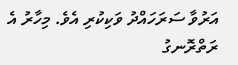އަރުވާ ސަރަހައްދު ވަކިކުރި އެވެ. މިހާރު އެ ރަތްރޮނގު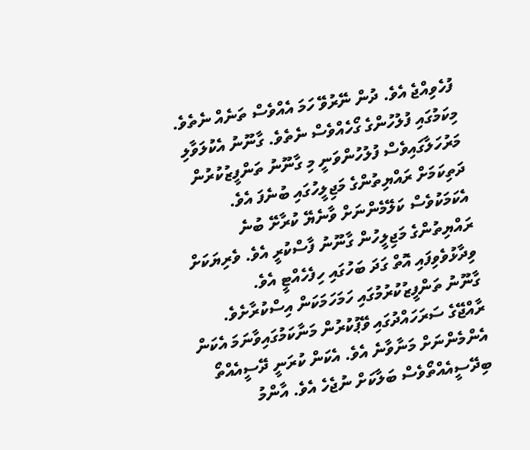ފުހެވިއްޖެ އެވެ. ދުން ނޭރުވޭ ހަމަ އެއްވެސް ތަނެއް ނެތެވެ.
މިކަމުގައި ފުލުހުންގެ ގޯހެއްވެސް ނެތެވެ. ގާނޫނު އެކުލަވާލި މަރުހަލާގައިވެސް ފުލުހުންވަނީ މި ގާނޫނު ތަންފީޒުކުރުން ދަތިކަމަށް ރައްޔިތުންގެ މަޖިލީހުގައި ބުނެފަ އެވެ. އެކަމަކުވެސް ކަލޭމެންނަށް ވާނެޔޭ ކުރާށޭ ބުނެ ރައްޔިތުންގެ މަޖިލީހުން ގާނޫނު ފާސްކުރީ އެވެ. ވެރިޔަކަށް ވިދާޅުވެވިފައި އޮތް ގަދަ ބަހުގައި ހިފެހެއްޓީ އެވެ.
ގާނޫނު ތަންފީޒުކުރުމުގައި ހަމަހަމަކަން އިސްކުރާށެވެ. ރާއްޖޭގެ ސަރަހައްދުގައި ވޭޕުކުރުން މަނާކަމުގައިވާނަމަ އެކަން އެންމެންނަށް މަނާވާނެ އެވެ. އެކަން ކުރަނީ ދޭސީއެއްތޯ ބިދޭސީއެއްތޯވެސް ބަލާކަށް ނުޖެހެ އެވެ. އާންމު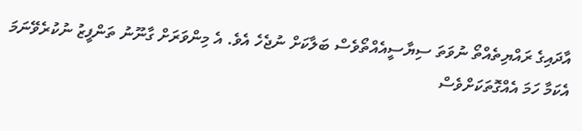އާދައިގެ ރައްޔިތެއްތޯ ނުވަތަ ސިޔާސީއެއްތޯވެސް ބަލާކަށް ނުޖެހެ އެވެ. އެ މިންވަރަށް ގާނޫނު ތަންފީޒު ނުކުރެވޭނަމަ އެކަމާ ހަމަ އެއްގޮތަކަށްވެސް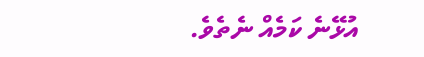އުޅޭނެ ކަމެއް ނެތެވެ.